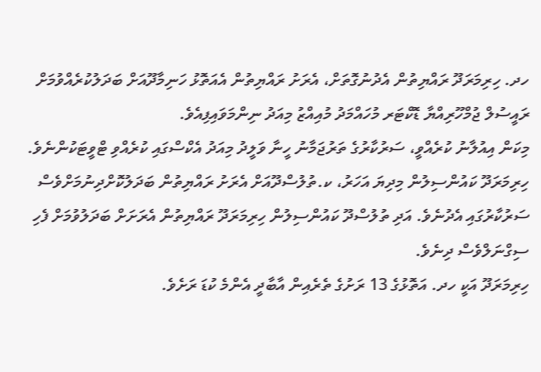ހދ. ހިރިމަރަދޫ ރައްޔިތުން އެދުނުގޮތަށް، އެރަށު ރައްޔިތުން އެއަތޮޅު ހަނިމާދޫއަށް ބަދަލުކުރެއްވުމަށް ރައީސުލް ޖުމްހޫރިއްޔާ ޑޮކްޓަރ މުހައްމަދު މުއިއްޒު މިއަދު ނިންމަވައިފިއެވެ.
މިކަން އިއުލާނު ކުރެއްވީ، ސަރުކާރުގެ ތަރުޖަމާނު ހީނާ ވަލީދު މިއަދު އެކްސްގައި ކުރެއްވި ޓްވީޓަކުންނެވެ.
ހިރިމަރަދޫ ކައުންސިލުން މިދިޔަ އަހަރު، ކ.ތުލުސްދޫއަށް އެރަށު ރައްޔިތުން ބަދަލުކޮށްދިނުމަށްވެސް ސަރުކާރުގައި އެދުނެވެ. އަދި ތުލުސްދޫ ކައުންސިލުން ހިރިމަރަދޫ ރައްޔިތުން އެރަށަށް ބަދަލުވުމަށް ފެހި ސިގްނަލްވެސް ދިނެވެ.
ހިރިމަރަދޫ އަކީ ހދ. އަތޮޅުގެ 13 ރަށުގެ ތެރެއިން އާބާދީ އެންމެ ކުޑަ ރަށެވެ.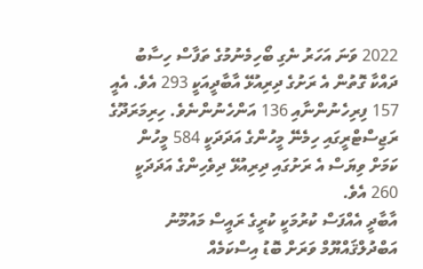2022 ވަނަ އަހަރު ނެގި ބޯހިމެނުމުގެ ތަފާސް ހިސާބު ދައްކާ ގޮތުން އެ ރަށުގެ ދިރިއުޅޭ އާބާދީއަކީ 293 އެވެ. އެއީ 157 ފިރިހެނުންނާއި 136 އަންހެނުންނެވެ. ހިރިމަރަދޫގެ ރަޖިސްޓްރީގައި ހިމެނޭ މީހުންގެ އަދަދަކީ 584 މީހުން ކަމަށް ވިޔަސް އެ ރަށުގައި ދިރިއުޅޭ ދިވެހިންގެ އަދަދަކީ 260 އެވެ.
އާބާދީ އެއްފަސް ކުރުމަކީ ކުރީގެ ރައީސް މައުމޫނު އަބްދުލްޤައްޔޫމް ވަރަށް ބޮޑު އިސްކަމެއް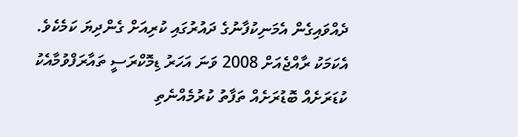ދެއްވައިގެން އެމަނިކުފާނުގެ ދައުރުގައި ކުރިއަށް ގެންދިޔަ ކަމެކެވެ. އެކަމަކު ރާއްޖެއަށް 2008 ވަނަ އަހަރު ޑިމޮކްރަސީ ތައާރަފްވުމާއެކު ކުޑަރަށެއް ބޮޑުރަށެއް ތަފާތު ކުރުމެއްނެތި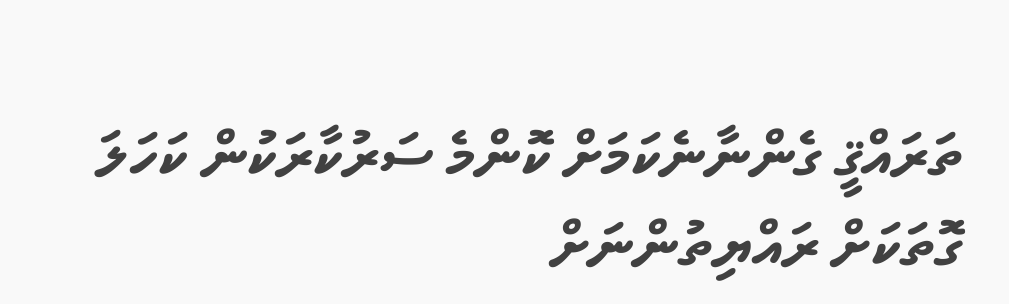ތަރައްޤީ ގެންނާނެކަމަށް ކޮންމެ ސަރުކާރަކުން ކަހަލަ ގޮތަކަށް ރައްޔިތުންނަށް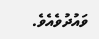ވައުދުވެއެވެ.